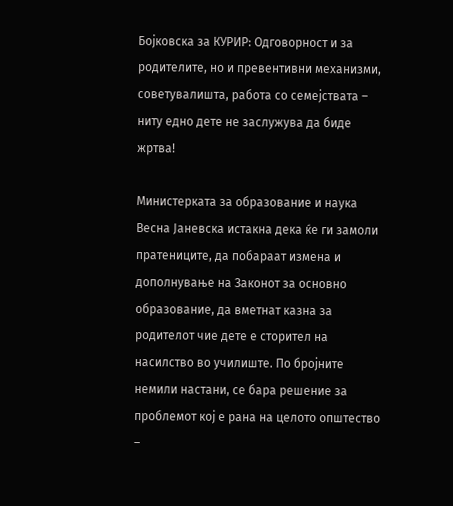Бојковска за КУРИР: Одговорност и за родителите, но и превентивни механизми, советувалишта, работа со семејствата – ниту едно дете не заслужува да биде жртва!

Министерката за образование и наука Весна Јаневска истакна дека ќе ги замоли пратениците, да побараат измена и дополнување на Законот за основно образование, да вметнат казна за родителот чие дете е сторител на насилство во училиште. По бројните немили настани, се бара решение за проблемот кој е рана на целото општество –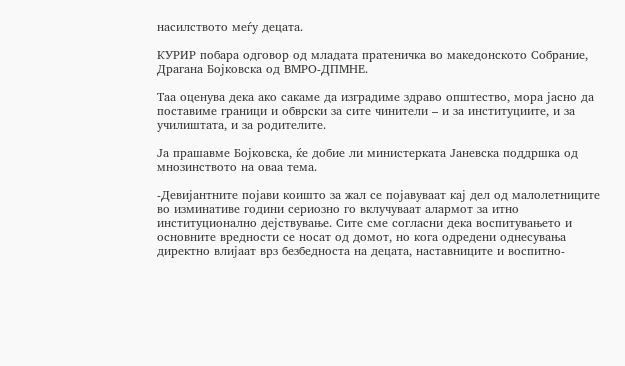насилството меѓу децата.

КУРИР побара одговор од младата пратеничка во македонското Собрание, Драгана Бојковска од ВМРО-ДПМНЕ.

Таа оценува дека ако сакаме да изградиме здраво општество, мора јасно да поставиме граници и обврски за сите чинители – и за институциите, и за училиштата, и за родителите.

Ја прашавме Бојковска, ќе добие ли министерката Јаневска поддршка од мнозинството на оваа тема.

-Девијантните појави коишто за жал се појавуваат кај дел од малолетниците во изминативе години сериозно го вклучуваат алармот за итно институционално дејствување. Сите сме согласни дека воспитувањето и основните вредности се носат од домот, но кога одредени однесувања директно влијаат врз безбедноста на децата, наставниците и воспитно-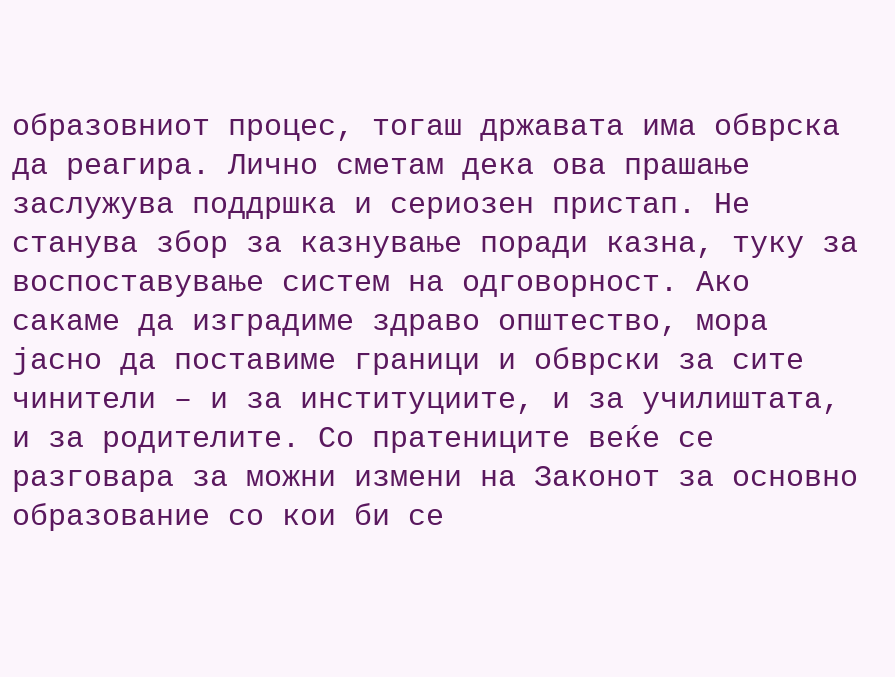образовниот процес, тогаш државата има обврска да реагира. Лично сметам дека ова прашање заслужува поддршка и сериозен пристап. Не станува збор за казнување поради казна, туку за воспоставување систем на одговорност. Ако сакаме да изградиме здраво општество, мора јасно да поставиме граници и обврски за сите чинители – и за институциите, и за училиштата, и за родителите. Со пратениците веќе се разговара за можни измени на Законот за основно образование со кои би се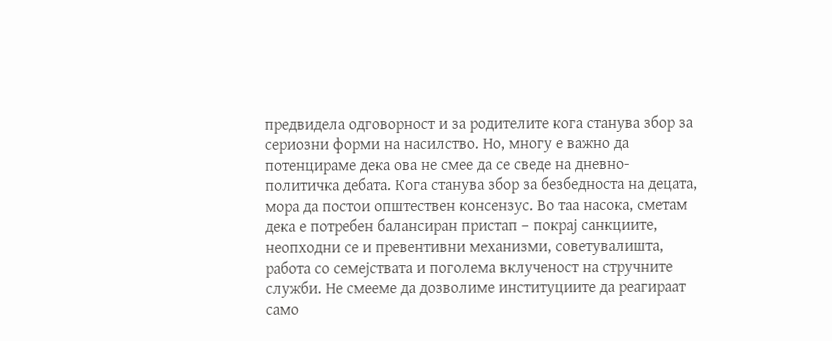предвидела одговорност и за родителите кога станува збор за сериозни форми на насилство. Но, многу е важно да потенцираме дека ова не смее да се сведе на дневно-политичка дебата. Кога станува збор за безбедноста на децата, мора да постои општествен консензус. Во таа насока, сметам дека е потребен балансиран пристап – покрај санкциите, неопходни се и превентивни механизми, советувалишта, работа со семејствата и поголема вклученост на стручните служби. Не смееме да дозволиме институциите да реагираат само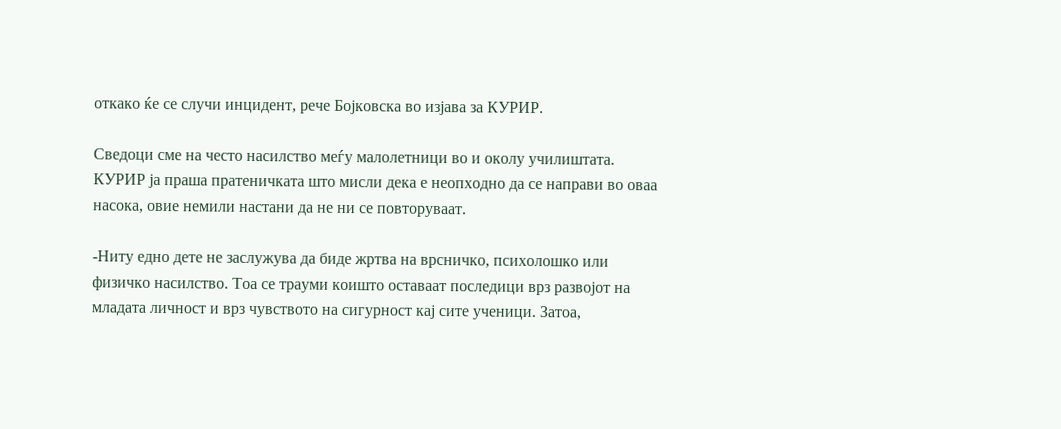откако ќе се случи инцидент, рече Бојковска во изјава за КУРИР.

Сведоци сме на често насилство меѓу малолетници во и околу училиштата. КУРИР ја праша пратеничката што мисли дека е неопходно да се направи во оваа насока, овие немили настани да не ни се повторуваат.

-Ниту едно дете не заслужува да биде жртва на врсничко, психолошко или физичко насилство. Тоа се трауми коишто оставаат последици врз развојот на младата личност и врз чувството на сигурност кај сите ученици. Затоа,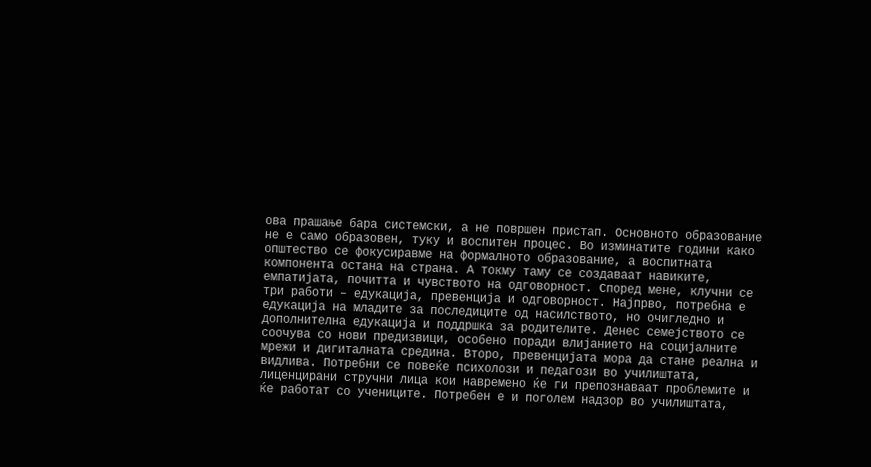ова прашање бара системски, а не површен пристап. Основното образование не е само образовен, туку и воспитен процес. Во изминатите години како општество се фокусиравме на формалното образование, а воспитната компонента остана на страна. А токму таму се создаваат навиките, емпатијата, почитта и чувството на одговорност. Според мене, клучни се три работи – едукација, превенција и одговорност. Најпрво, потребна е едукација на младите за последиците од насилството, но очигледно и дополнителна едукација и поддршка за родителите. Денес семејството се соочува со нови предизвици, особено поради влијанието на социјалните мрежи и дигиталната средина. Второ, превенцијата мора да стане реална и видлива. Потребни се повеќе психолози и педагози во училиштата, лиценцирани стручни лица кои навремено ќе ги препознаваат проблемите и ќе работат со учениците. Потребен е и поголем надзор во училиштата,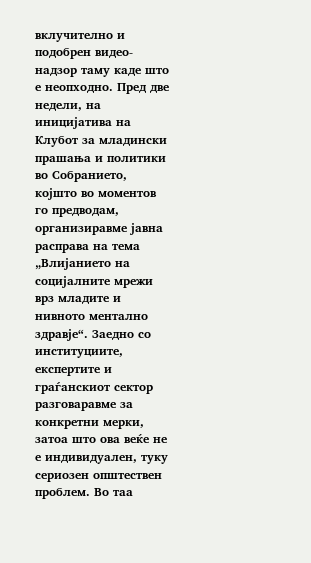вклучително и подобрен видео-надзор таму каде што е неопходно. Пред две недели, на иницијатива на Клубот за младински прашања и политики во Собранието, којшто во моментов го предводам, организиравме јавна расправа на тема „Влијанието на социјалните мрежи врз младите и нивното ментално здравје“. Заедно со институциите, експертите и граѓанскиот сектор разговаравме за конкретни мерки, затоа што ова веќе не е индивидуален, туку сериозен општествен проблем. Во таа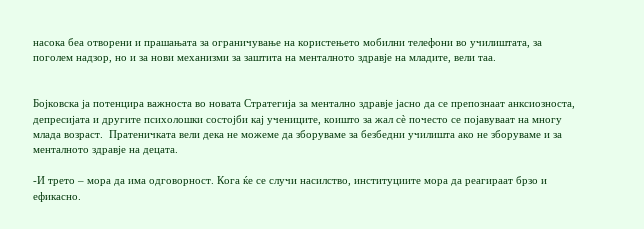насока беа отворени и прашањата за ограничување на користењето мобилни телефони во училиштата, за поголем надзор, но и за нови механизми за заштита на менталното здравје на младите, вели таа.


Бојковска ја потенцира важноста во новата Стратегија за ментално здравје јасно да се препознаат анксиозноста, депресијата и другите психолошки состојби кај учениците, коишто за жал сè почесто се појавуваат на многу млада возраст.  Пратеничката вели дека не можеме да зборуваме за безбедни училишта ако не зборуваме и за менталното здравје на децата.

-И трето – мора да има одговорност. Кога ќе се случи насилство, институциите мора да реагираат брзо и ефикасно.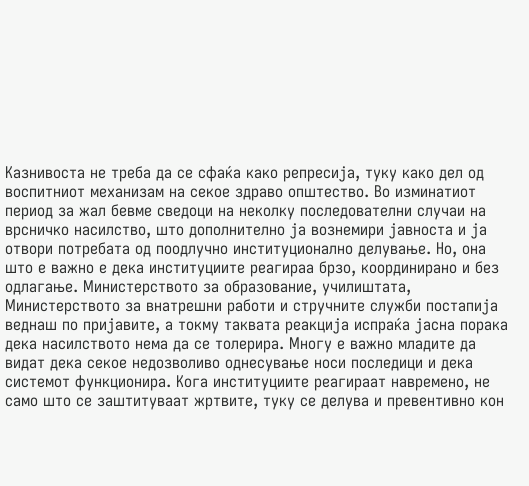Казнивоста не треба да се сфаќа како репресија, туку како дел од воспитниот механизам на секое здраво општество. Во изминатиот период за жал бевме сведоци на неколку последователни случаи на врсничко насилство, што дополнително ја вознемири јавноста и ја отвори потребата од поодлучно институционално делување. Но, она што е важно е дека институциите реагираа брзо, координирано и без одлагање. Министерството за образование, училиштата, Министерството за внатрешни работи и стручните служби постапија веднаш по пријавите, а токму таквата реакција испраќа јасна порака дека насилството нема да се толерира. Многу е важно младите да видат дека секое недозволиво однесување носи последици и дека системот функционира. Кога институциите реагираат навремено, не само што се заштитуваат жртвите, туку се делува и превентивно кон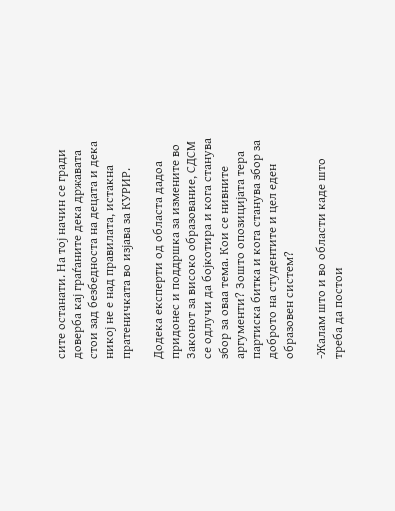сите останати. На тој начин се гради доверба кај граѓаните дека државата стои зад безбедноста на децата и дека никој не е над правилата, истакна пратеничката во изјава за КУРИР.

Додека експерти од областа дадоа придонес и поддршка за измените во Законот за високо образование, СДСМ се одлучи да бојкотира и кога станува збор за оваа тема. Кои се нивните аргументи? Зошто опозицијата тера партиска битка и кога станува збор за доброто на студентите и цел еден образовен систем?

-Жалам што и во области каде што треба да постои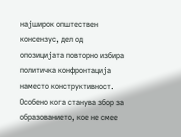најширок општествен консензус, дел од опозицијата повторно избира политичка конфронтација наместо конструктивност. Особено кога станува збор за образованието, кое не смее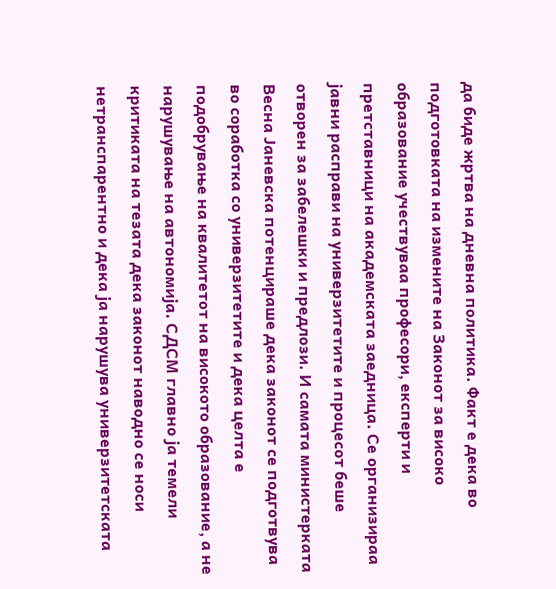да биде жртва на дневна политика. Факт е дека во подготовката на измените на Законот за високо образование учествуваа професори, експерти и претставници на академската заедница. Се организираа јавни расправи на универзитетите и процесот беше отворен за забелешки и предлози. И самата министерката Весна Јаневска потенцираше дека законот се подготвува во соработка со универзитетите и дека целта е подобрување на квалитетот на високото образование, а не нарушување на автономија. СДСМ главно ја темели критиката на тезата дека законот наводно се носи нетранспарентно и дека ја нарушува универзитетската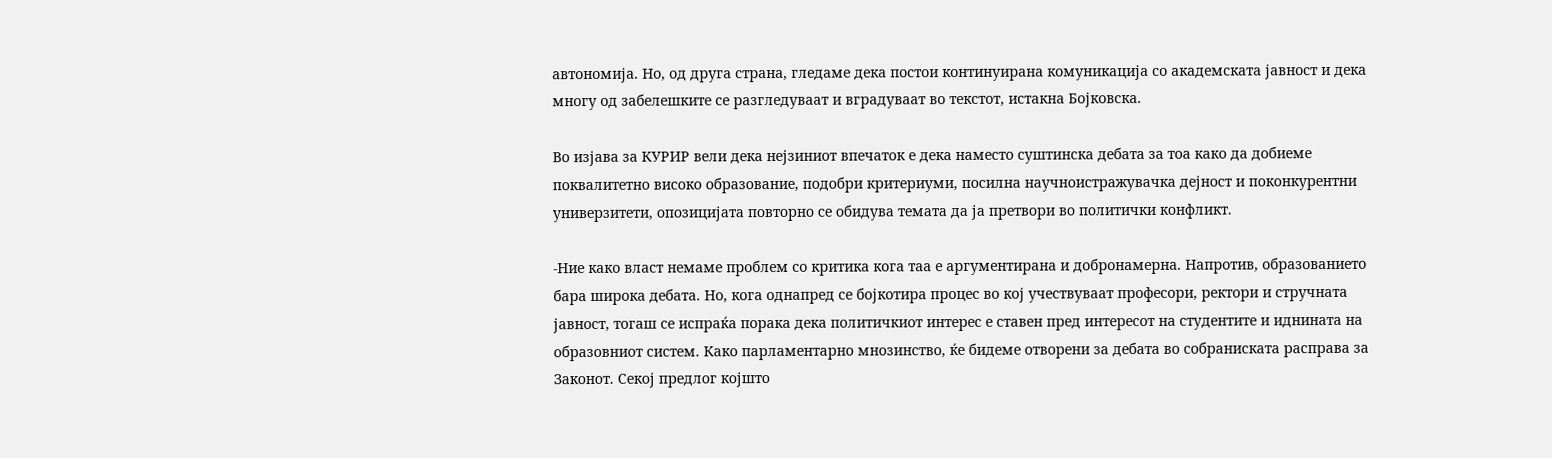автономија. Но, од друга страна, гледаме дека постои континуирана комуникација со академската јавност и дека многу од забелешките се разгледуваат и вградуваат во текстот, истакна Бојковска.

Во изјава за КУРИР вели дека нејзиниот впечаток е дека наместо суштинска дебата за тоа како да добиеме поквалитетно високо образование, подобри критериуми, посилна научноистражувачка дејност и поконкурентни универзитети, опозицијата повторно се обидува темата да ја претвори во политички конфликт.

-Ние како власт немаме проблем со критика кога таа е аргументирана и добронамерна. Напротив, образованието бара широка дебата. Но, кога однапред се бојкотира процес во кој учествуваат професори, ректори и стручната јавност, тогаш се испраќа порака дека политичкиот интерес е ставен пред интересот на студентите и иднината на образовниот систем. Како парламентарно мнозинство, ќе бидеме отворени за дебата во собраниската расправа за Законот. Секој предлог којшто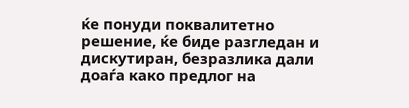ќе понуди поквалитетно решение, ќе биде разгледан и дискутиран, безразлика дали доаѓа како предлог на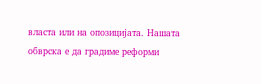власта или на опозицијата. Нашата обврска е да градиме реформи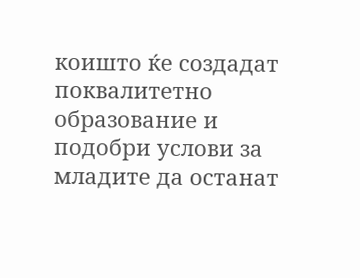коишто ќе создадат поквалитетно образование и подобри услови за младите да останат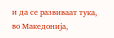и да се развиваат тука, во Македонија,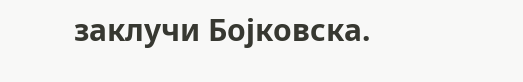заклучи Бојковска.